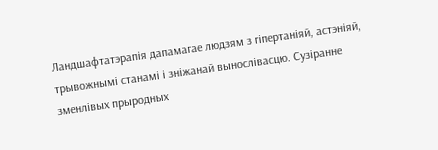Ландшафтатэрапія дапамагае людзям з гіпертаніяй, астэніяй, трывожнымі станамі і зніжанай вынослівасцю. Сузіранне зменлівых прыродных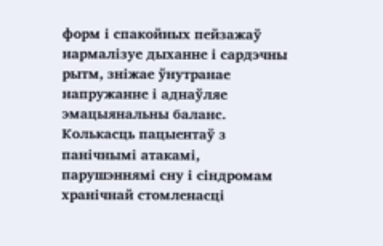форм і спакойных пейзажаў нармалізуе дыханне і сардэчны рытм, зніжае ўнутранае напружанне і аднаўляе эмацыянальны баланс.
Колькасць пацыентаў з панічнымі атакамі, парушэннямі сну і сіндромам хранічнай стомленасці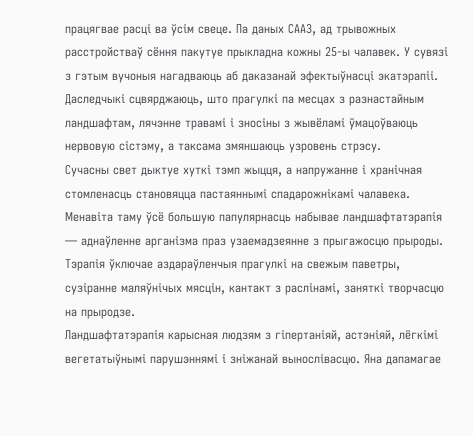працягвае расці ва ўсім свеце. Па даных СААЗ, ад трывожных расстройстваў сёння пакутуе прыкладна кожны 25-ы чалавек. У сувязі з гэтым вучоныя нагадваюць аб даказанай эфектыўнасці экатэрапіі. Даследчыкі сцвярджаюць, што прагулкі па месцах з разнастайным ландшафтам, лячэнне травамі і зносіны з жывёламі ўмацоўваюць нервовую сістэму, а таксама змяншаюць узровень стрэсу.
Сучасны свет дыктуе хуткі тэмп жыцця, а напружанне і хранічная стомленасць становяцца пастаяннымі спадарожнікамі чалавека. Менавіта таму ўсё большую папулярнасць набывае ландшафтатэрапія — аднаўленне арганізма праз узаемадзеянне з прыгажосцю прыроды. Тэрапія ўключае аздараўленчыя прагулкі на свежым паветры, сузіранне маляўнічых мясцін, кантакт з раслінамі, заняткі творчасцю на прыродзе.
Ландшафтатэрапія карысная людзям з гіпертаніяй, астэніяй, лёгкімі вегетатыўнымі парушэннямі і зніжанай вынослівасцю. Яна дапамагае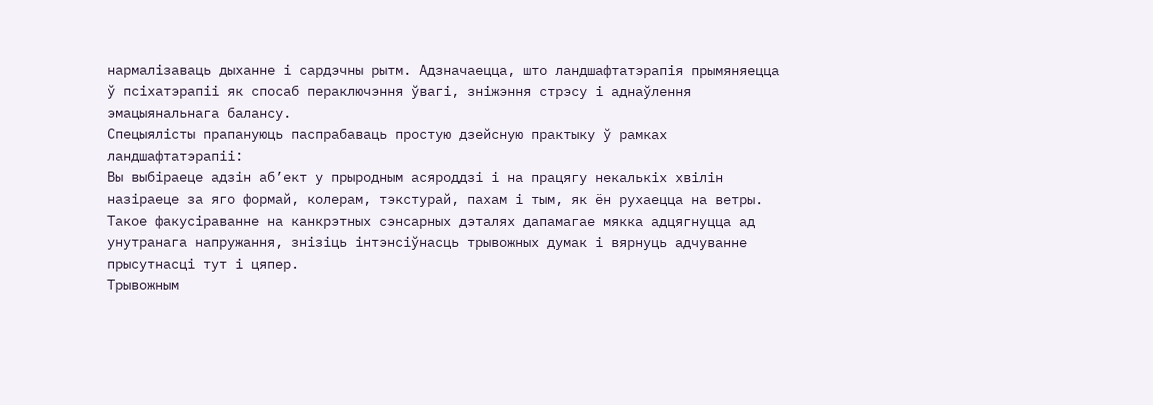нармалізаваць дыханне і сардэчны рытм. Адзначаецца, што ландшафтатэрапія прымяняецца ў псіхатэрапіі як спосаб пераключэння ўвагі, зніжэння стрэсу і аднаўлення эмацыянальнага балансу.
Спецыялісты прапануюць паспрабаваць простую дзейсную практыку ў рамках ландшафтатэрапіі:
Вы выбіраеце адзін аб’ект у прыродным асяроддзі і на працягу некалькіх хвілін назіраеце за яго формай, колерам, тэкстурай, пахам і тым, як ён рухаецца на ветры. Такое факусіраванне на канкрэтных сэнсарных дэталях дапамагае мякка адцягнуцца ад унутранага напружання, знізіць інтэнсіўнасць трывожных думак і вярнуць адчуванне прысутнасці тут і цяпер.
Трывожным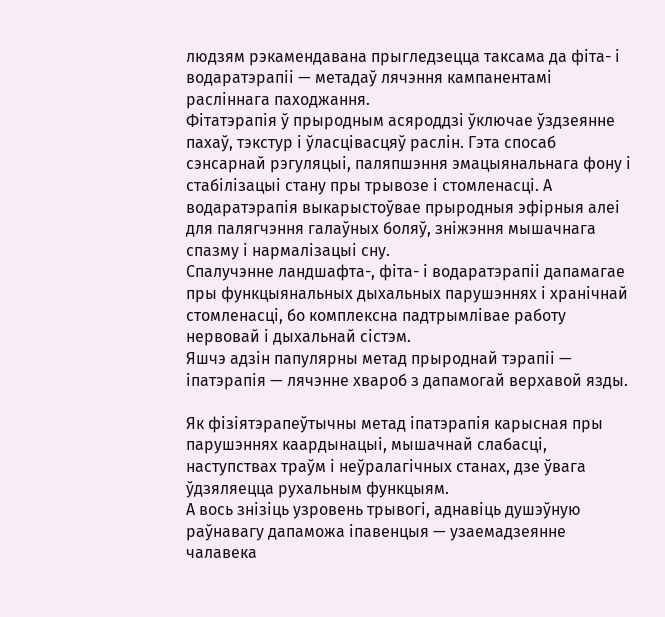людзям рэкамендавана прыгледзецца таксама да фіта- і водаратэрапіі — метадаў лячэння кампанентамі расліннага паходжання.
Фітатэрапія ў прыродным асяроддзі ўключае ўздзеянне пахаў, тэкстур і ўласцівасцяў раслін. Гэта спосаб сэнсарнай рэгуляцыі, паляпшэння эмацыянальнага фону і стабілізацыі стану пры трывозе і стомленасці. А водаратэрапія выкарыстоўвае прыродныя эфірныя алеі для палягчэння галаўных боляў, зніжэння мышачнага спазму і нармалізацыі сну.
Спалучэнне ландшафта-, фіта- і водаратэрапіі дапамагае пры функцыянальных дыхальных парушэннях і хранічнай стомленасці, бо комплексна падтрымлівае работу нервовай і дыхальнай сістэм.
Яшчэ адзін папулярны метад прыроднай тэрапіі — іпатэрапія — лячэнне хвароб з дапамогай верхавой язды.

Як фізіятэрапеўтычны метад іпатэрапія карысная пры парушэннях каардынацыі, мышачнай слабасці, наступствах траўм і неўралагічных станах, дзе ўвага ўдзяляецца рухальным функцыям.
А вось знізіць узровень трывогі, аднавіць душэўную раўнавагу дапаможа іпавенцыя — узаемадзеянне чалавека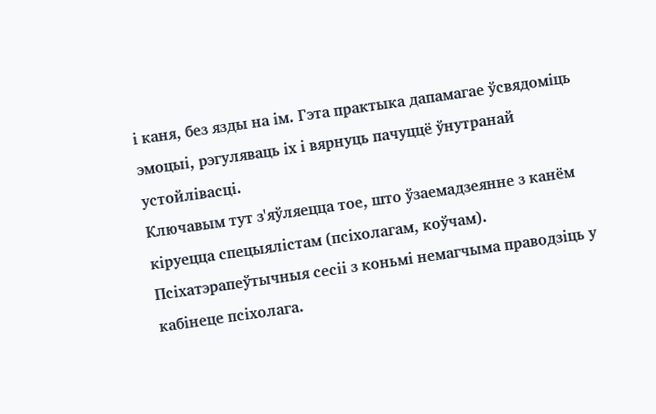і каня, без язды на ім. Гэта практыка дапамагае ўсвядоміць эмоцыі, рэгуляваць іх і вярнуць пачуццё ўнутранай устойлівасці.
Ключавым тут з'яўляецца тое, што ўзаемадзеянне з канём кіруецца спецыялістам (псіхолагам, коўчам). Псіхатэрапеўтычныя сесіі з коньмі немагчыма праводзіць у кабінеце псіхолага.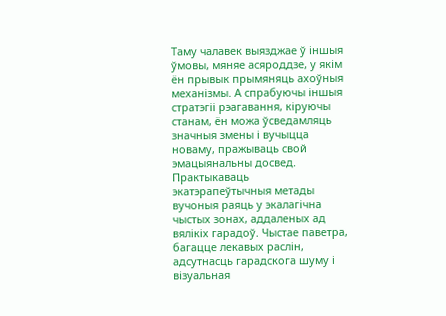Таму чалавек выязджае ў іншыя ўмовы, мяняе асяроддзе, у якім ён прывык прымяняць ахоўныя механізмы. А спрабуючы іншыя стратэгіі рэагавання, кіруючы станам, ён можа ўсведамляць значныя змены і вучыцца новаму, пражываць свой эмацыянальны досвед.
Практыкаваць экатэрапеўтычныя метады вучоныя раяць у экалагічна чыстых зонах, аддаленых ад вялікіх гарадоў. Чыстае паветра, багацце лекавых раслін, адсутнасць гарадскога шуму і візуальная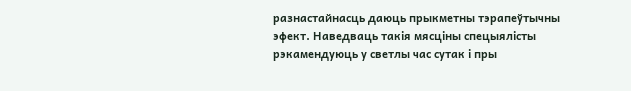разнастайнасць даюць прыкметны тэрапеўтычны эфект. Наведваць такія мясціны спецыялісты рэкамендуюць у светлы час сутак і пры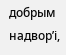добрым надвор’і,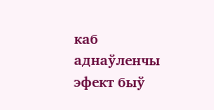каб аднаўленчы эфект быў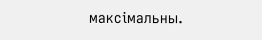максімальны.